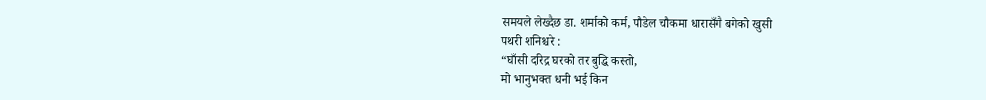समयले लेख्दैछ डा. शर्माको कर्म, पौडेल चौकमा धारासँगै बगेको खुसी
पथरी शनिश्चरे :
“घाँसी दरिद्र घरको तर बुद्धि कस्तो,
मो भानुभक्त धनी भई किन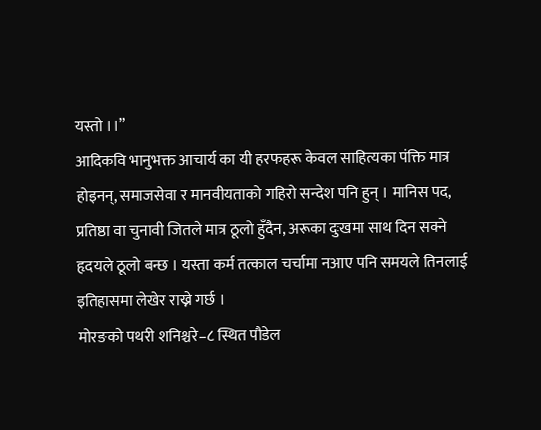यस्तो ।।”
आदिकवि भानुभक्त आचार्य का यी हरफहरू केवल साहित्यका पंक्ति मात्र होइनन्, समाजसेवा र मानवीयताको गहिरो सन्देश पनि हुन् । मानिस पद, प्रतिष्ठा वा चुनावी जितले मात्र ठूलो हुँदैन, अरूका दुःखमा साथ दिन सक्ने हृदयले ठूलो बन्छ । यस्ता कर्म तत्काल चर्चामा नआए पनि समयले तिनलाई इतिहासमा लेखेर राख्ने गर्छ ।
मोरङको पथरी शनिश्चरे–८ स्थित पौडेल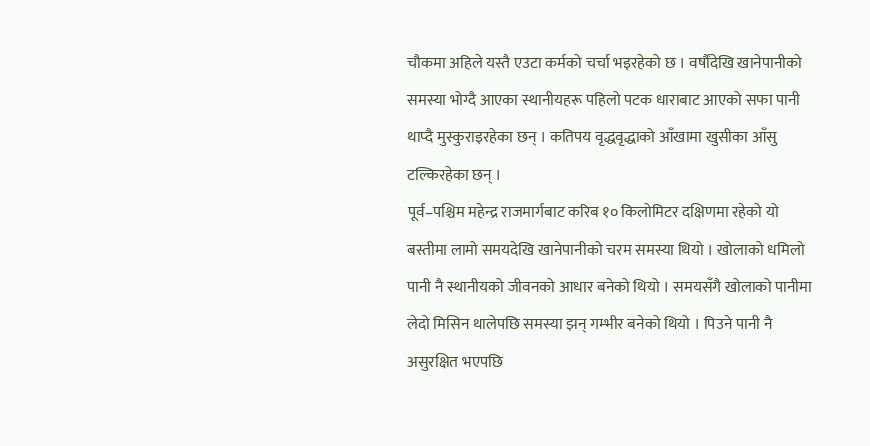चौकमा अहिले यस्तै एउटा कर्मको चर्चा भइरहेको छ । वर्षौंदेखि खानेपानीको समस्या भोग्दै आएका स्थानीयहरू पहिलो पटक धाराबाट आएको सफा पानी थाप्दै मुस्कुराइरहेका छन् । कतिपय वृद्धवृद्धाको आँखामा खुसीका आँसु टल्किरहेका छन् ।
पूर्व–पश्चिम महेन्द्र राजमार्गबाट करिब १० किलोमिटर दक्षिणमा रहेको यो बस्तीमा लामो समयदेखि खानेपानीको चरम समस्या थियो । खोलाको धमिलो पानी नै स्थानीयको जीवनको आधार बनेको थियो । समयसँगै खोलाको पानीमा लेदो मिसिन थालेपछि समस्या झन् गम्भीर बनेको थियो । पिउने पानी नै असुरक्षित भएपछि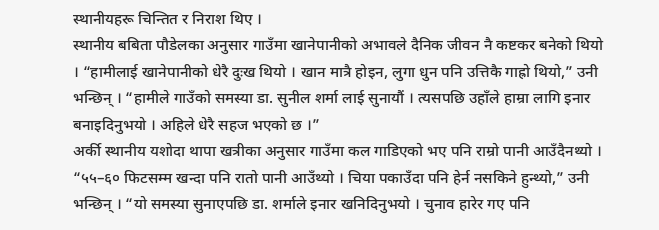स्थानीयहरू चिन्तित र निराश थिए ।
स्थानीय बबिता पौडेलका अनुसार गाउँमा खानेपानीको अभावले दैनिक जीवन नै कष्टकर बनेको थियो । “हामीलाई खानेपानीको धेरै दुःख थियो । खान मात्रै होइन, लुगा धुन पनि उत्तिकै गाह्रो थियो,” उनी भन्छिन् । “हामीले गाउँको समस्या डा. सुनील शर्मा लाई सुनायौं । त्यसपछि उहाँले हाम्रा लागि इनार बनाइदिनुभयो । अहिले धेरै सहज भएको छ ।”
अर्की स्थानीय यशोदा थापा खत्रीका अनुसार गाउँमा कल गाडिएको भए पनि राम्रो पानी आउँदैनथ्यो । “५५–६० फिटसम्म खन्दा पनि रातो पानी आउँथ्यो । चिया पकाउँदा पनि हेर्न नसकिने हुन्थ्यो,” उनी भन्छिन् । “यो समस्या सुनाएपछि डा. शर्माले इनार खनिदिनुभयो । चुनाव हारेर गए पनि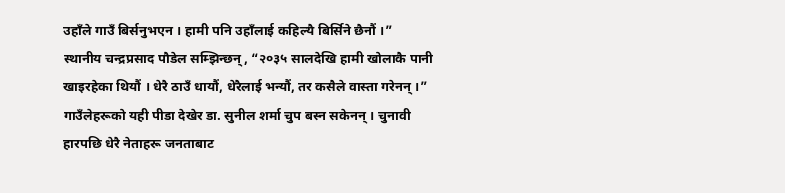उहाँले गाउँ बिर्सनुभएन । हामी पनि उहाँलाई कहिल्यै बिर्सिने छैनौं ।”
स्थानीय चन्द्रप्रसाद पौडेल सम्झिन्छन्, “२०३५ सालदेखि हामी खोलाकै पानी खाइरहेका थियौं । धेरै ठाउँ धायौं, धेरैलाई भन्यौं, तर कसैले वास्ता गरेनन् ।”
गाउँलेहरूको यही पीडा देखेर डा. सुनील शर्मा चुप बस्न सकेनन् । चुनावी हारपछि धेरै नेताहरू जनताबाट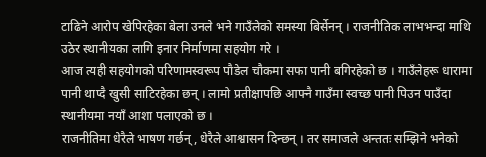टाढिने आरोप खेपिरहेका बेला उनले भने गाउँलेको समस्या बिर्सेनन् । राजनीतिक लाभभन्दा माथि उठेर स्थानीयका लागि इनार निर्माणमा सहयोग गरे ।
आज त्यही सहयोगको परिणामस्वरूप पौडेल चौकमा सफा पानी बगिरहेको छ । गाउँलेहरू धारामा पानी थाप्दै खुसी साटिरहेका छन् । लामो प्रतीक्षापछि आफ्नै गाउँमा स्वच्छ पानी पिउन पाउँदा स्थानीयमा नयाँ आशा पलाएको छ ।
राजनीतिमा धेरैले भाषण गर्छन्, धेरैले आश्वासन दिन्छन् । तर समाजले अन्ततः सम्झिने भनेको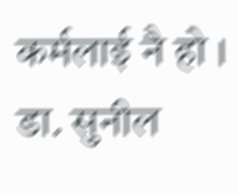कर्मलाई नै हो । डा. सुनील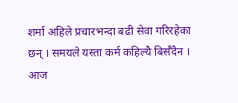शर्मा अहिले प्रचारभन्दा बढी सेवा गरिरहेका छन् । समयले यस्ता कर्म कहिल्यै बिर्सँदैन । आज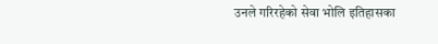उनले गरिरहेको सेवा भोलि इतिहासका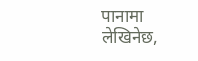पानामा लेखिनेछ,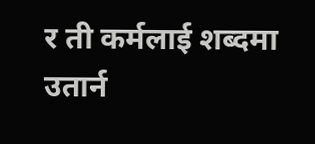र ती कर्मलाई शब्दमा उतार्न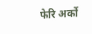फेरि अर्को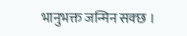भानुभक्त जन्मिन सक्छ ।